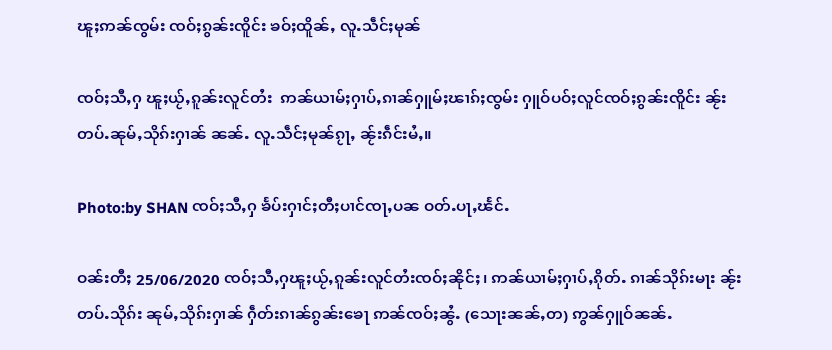ၽူႈဢၼ်ၸွမ်း ၸဝ်ႈၵွၼ်းၸိူင်း ၶဝ်ႈထိူၼ်ႇ လူႉသဵင်ႈမုၼ်

ၸဝ်ႈသီႇႁ ၽူႈယႂ်ႇၵူၼ်းလူင်တႆး  ဢၼ်ယၢမ်ႈႁၢပ်ႇၵၢၼ်ႁူမ်ႈၽၢၵ်ႈၸွမ်း ႁူဝ်ပဝ်ႈလူင်ၸဝ်ႈၵွၼ်းၸိူင်း ၼႂ်းတပ်ႉၼုမ်ႇသိုၵ်းႁၢၼ် ၼၼ်ႉ လူႉသဵင်ႈမုၼ်ၵႂႃႇ ၼႂ်းၵဵင်းမႆႇ။

Photo:by SHAN ၸဝ်ႈသီႇႁ ၶႅပ်းႁၢင်ႈတီႈပၢင်ၸႃႇပၼ ဝတ်ႉပႃႇၽႅင်ႉ

ဝၼ်းတီႈ 25/06/2020 ၸဝ်ႈသီႇႁၽူႈယႂ်ႇၵူၼ်းလူင်တႆးၸဝ်ႈၼိုင်ႈ၊ ဢၼ်ယၢမ်ႈႁၢပ်ႇၵိုတ်ႉ ၵၢၼ်သိုၵ်းမႃး ၼႂ်းတပ်ႉသိုၵ်း ၼုမ်ႇသိုၵ်းႁၢၼ် ႁဵတ်းၵၢၼ်ၵွၼ်းၶေႃ ဢၼ်ၸဝ်ႈၼွႆႉ (သေႃးၼၼ်ႇတ) ဢွၼ်ႁူဝ်ၼၼ်ႉ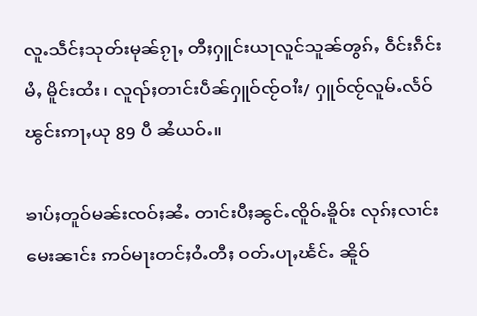လူႉသဵင်ႈသုတ်းမုၼ်ၵႂႃႇ တီႈႁူင်းယႃလူင်သူၼ်ၻွၵ်ႇ ဝဵင်းၵဵင်းမႆႇ မိူင်းထႆး၊ လူၺ်ႈတၢင်းပဵၼ်ႁူဝ်ၸႂ်ဝၢႆး/ ႁူဝ်ၸႂ်လူမ်ႉလႅဝ် ၽွင်းဢႃႇယု 89 ပီ ၼႆယဝ်ႉ။

ၶၢပ်ႈတူဝ်မၼ်းၸဝ်ႈၼႆႉ တၢင်းပီႈၼွင်ႉၸိူဝ်ႉၶိူဝ်း လုၵ်ႈလၢင်းမေးၼၢင်း ဢဝ်မႃးတင်ႈဝႆႉတီႈ ဝတ်ႉပႃႇၽႅင်ႉ ၼိူဝ်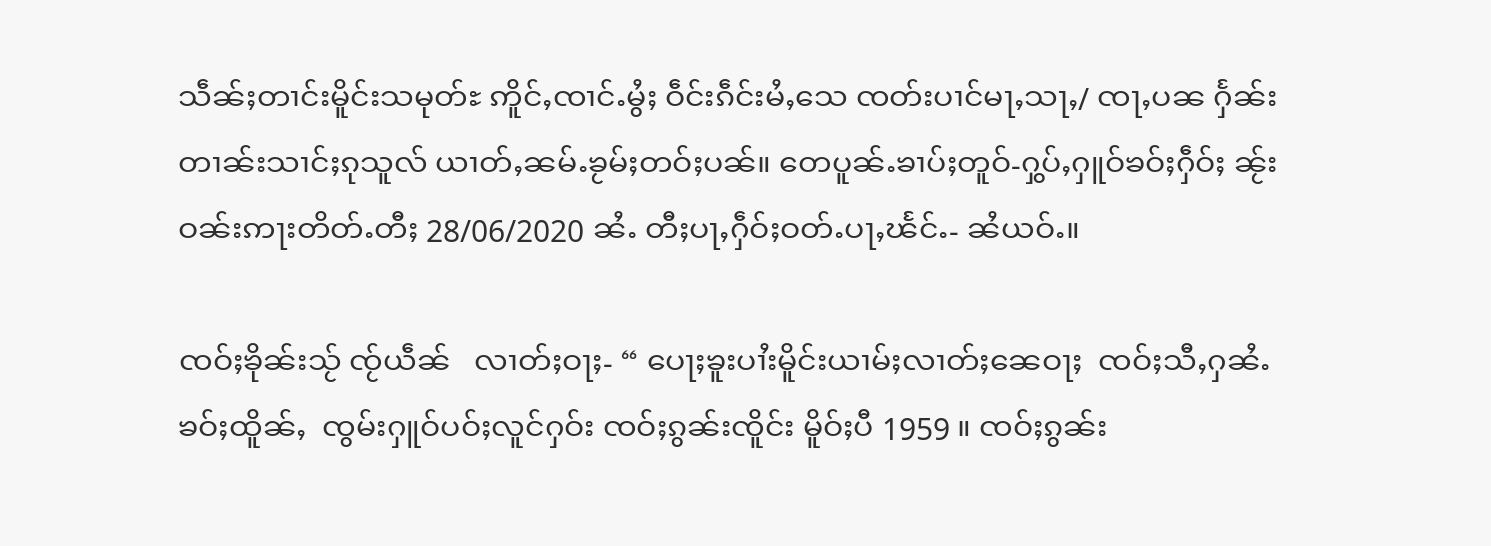သဵၼ်ႈတၢင်းမိူင်းသမုတ်ႊ ဢိူင်ႇၸၢင်ႉမွႆႈ ဝဵင်းၵဵင်းမႆႇသေ ၸတ်းပၢင်မႃႇသႃႇ/ ၸႃႇပၼ ႁႅၼ်းတၢၼ်းသၢင်ႈၵုသူလ် ယၢတ်ႇၼမ်ႉၶႂမ်ႈတဝ်ႈပၼ်။ တေပူၼ်ႉၶၢပ်ႈတူဝ်-ႁွပ်ႇႁူဝ်ၶဝ်ႈႁဵဝ်ႈ ၼႂ်းဝၼ်းဢႃးတိတ်ႉတီႈ 28/06/2020 ၼႆႉ တီႈပႃႇႁဵဝ်ႈဝတ်ႉပႃႇၽႅင်ႉ- ၼႆယဝ်ႉ။

ၸဝ်ႈၶိုၼ်းသႂ် ၸႂ်ယဵၼ်   လၢတ်ႈဝႃႈ- “ ပေႃႈၶူးပၢႆးမိူင်းယၢမ်ႈလၢတ်ႈၼေဝႃႈ  ၸဝ်ႈသီႇႁၼႆႉၶဝ်ႈထိူၼ်ႇ  ၸွမ်းႁူဝ်ပဝ်ႈလူင်ႁဝ်း ၸဝ်ႈၵွၼ်းၸိူင်း မိူဝ်ႈပီ 1959 ။ ၸဝ်ႈၵွၼ်း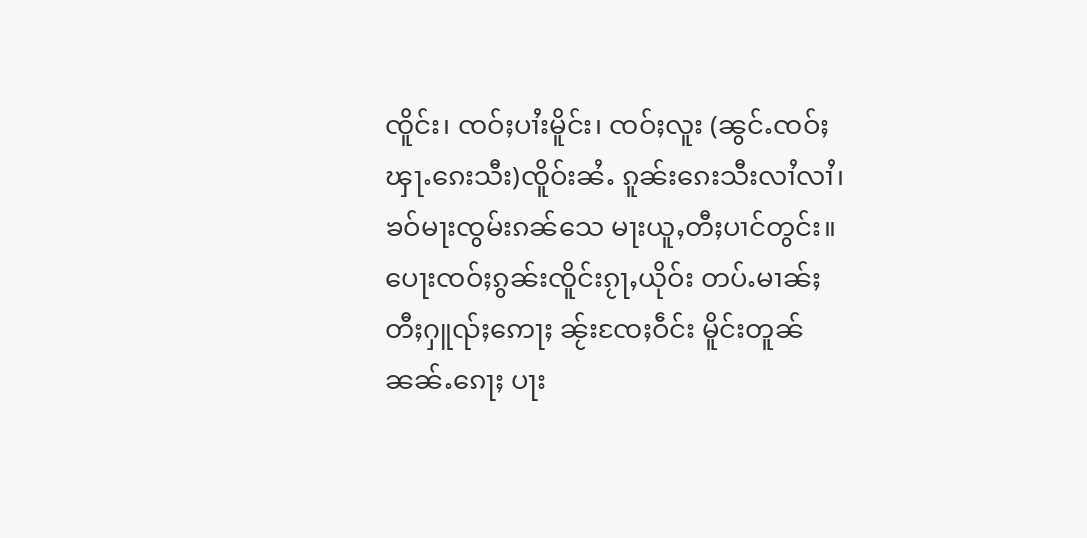ၸိူင်း၊ ၸဝ်ႈပၢႆးမိူင်း၊ ၸဝ်ႈလူး (ၼွင်ႉၸဝ်ႈၾႃႉၵေးသီး)ၸိူဝ်းၼႆႉ ၵူၼ်းၵေးသီးလၢႆလၢႆ၊ ၶဝ်မႃးၸွမ်းၵၼ်သေ မႃးယူႇတီႈပၢင်တွင်း။ ပေႃးၸဝ်ႈၵွၼ်းၸိူင်းၵႂႃႇယိုဝ်း တပ်ႉမၢၼ်ႈ တီႈႁူၺ်ႈဢေႃႈ ၼႂ်းၸႄႈဝဵင်း မိူင်းတူၼ်ၼၼ်ႉၵေႃႈ ပႃး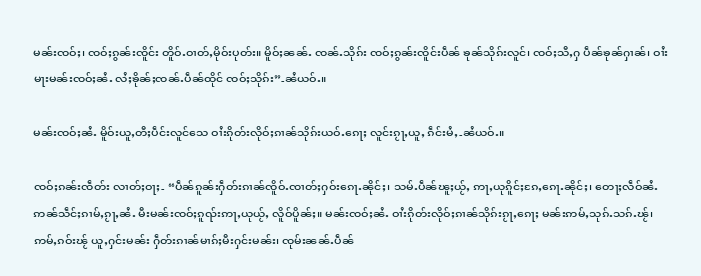မၼ်းၸဝ်ႈ၊ ၸဝ်ႈၵွၼ်းၸိူင်း တိူဝ်ႉဝၢတ်ႇမိုဝ်းပုတ်း။ မိူဝ်ႈၼၼ်ႉ ၸၼ်ႉသိုၵ်း ၸဝ်ႈၵွၼ်းၸိူင်းပဵၼ် ၶုၼ်သိုၵ်းလူင်၊ ၸဝ်ႈသီႇႁ ပဵၼ်ၶုၼ်ႁၢၼ်၊ ဝၢႆးမႃးမၼ်းၸဝ်ႈၼႆႉ လႆႈၶိုၼ်ႈၸၼ်ႉပဵၼ်ထိုင် ၸဝ်ႈသိုၵ်း”-ၼႆယဝ်ႉ။

မၼ်းၸဝ်ႈၼႆႉ မိူဝ်းယူႇတီႈပဵင်းလူင်သေ ဝၢႆးၵိုတ်းလိုဝ်ႈၵၢၼ်သိုၵ်းယဝ်ႉၵေႃႈ လူင်းၵႂႃႇယူႇ ၵဵင်းမႆႇ-ၼႆယဝ်ႉ။

ၸဝ်ႈၵၼ်းၸဵတ်း လၢတ်ႈဝႃႈ- “ပဵၼ်ၵူၼ်းႁဵတ်းၵၢၼ်ၸိူဝ်ႉၸၢတ်ႈႁဝ်းၵေႃႉၼိုင်ႈ၊ သမ်ႉပဵၼ်ၽူႈယႂ်ႇ ဢႃႇယုၵိူင်ႈၵႄႇၵေႃႉၼိုင်ႈ၊ တေႃႈလဵဝ်ၼႆႉ ဢၼ်သဵင်ႈၵၢမ်ႇၵႂႃႇၼႆႉ မီးမၼ်းၸဝ်ႈၵူၺ်းဢႃႇယုယႂ်ႇ လိူဝ်ပိူၼ်ႈ။ မၼ်းၸဝ်ႈၼႆႉ ဝၢႆးၵိုတ်းလိုဝ်ႈၵၢၼ်သိုၵ်းၵႂႃႇၵေႃႈ မၼ်းဢမ်ႇသုၵ်ႉသၵ်ႉၽႂ်၊ ဢမ်ႇၵဝ်းၽႂ် ယူႇႁင်းမၼ်း ႁဵတ်းၵၢၼ်မၢၵ်ႈမီးႁင်းမၼ်း၊ ၸုမ်းၼၼ်ႉပဵၼ်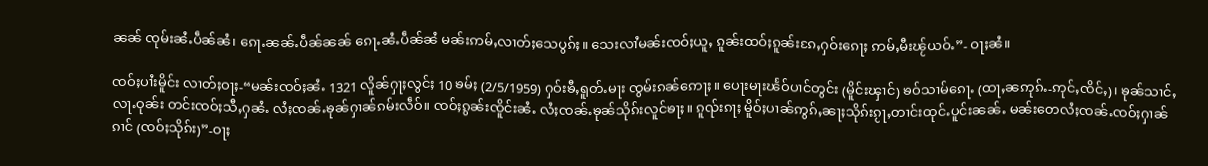ၼၼ် ၸုမ်းၼႆႉပဵၼ်ၼႆ၊ ၵေႃႉၼၼ်ႉပဵၼ်ၼၼ် ၵေႃႉၼႆႉပဵၼ်ၼႆ မၼ်းဢမ်ႇလၢတ်ႈသေပွၵ်ႈ။ သေးလၢႆမၼ်းၸဝ်ႈယူႇ ၵူၼ်းထဝ်ႈၵူၼ်းၵႄႇႁဝ်းၵေႃႈ ဢမ်ႇမီးၽႂ်ယဝ်ႉ”- ဝႃႈၼႆ။

ၸဝ်ႈပၢႆးမိူင်း လၢတ်ႈဝႃႈ-“မၼ်းၸဝ်ႈၼႆႉ 1321 လိူၼ်ႁႃႈလွင်ႈ 10 ၶမ်ႈ (2/5/1959) ႁဝ်းၶီႇရူတ်ႉမႃး ၸွမ်းၵၼ်ဢေႃႈ။ ပေႃးမႃးၽႅဝ်ပၢင်တွင်း (မိူင်းၾၢင်) ၶဝ်သၢမ်ၵေႃႉ (ထႃႇၼဢုၵ်ႉ-ဢုင်ႇၸိင်ႇ)၊ ၶုၼ်သၢင်ႇလႃႉဝုၼ်း တင်းၸဝ်ႈသီႇႁၼႆႉ လႆႈၸၼ်ႉၶုၼ်ႁၢၼ်ၵမ်းလဵဝ်။ ၸဝ်ႈၵွၼ်းၸိူင်းၼႆႉ လႆႈၸၼ်ႉၶုၼ်သိုၵ်းလူင်ၶႃႈ။ ၵူၺ်းၵႃႈ မိူဝ်ႈပၢၼ်ဢွၵ်ႇၼႃႈသိုၵ်းၵႂႃႇတၢင်းထုင်ႉပူင်းၼၼ်ႉ မၼ်းတေလႆႈၸၼ်ႉၸဝ်ႈႁၢၼ်ၵၢင် (ၸဝ်ႈသိုၵ်း)”-ဝႃႈ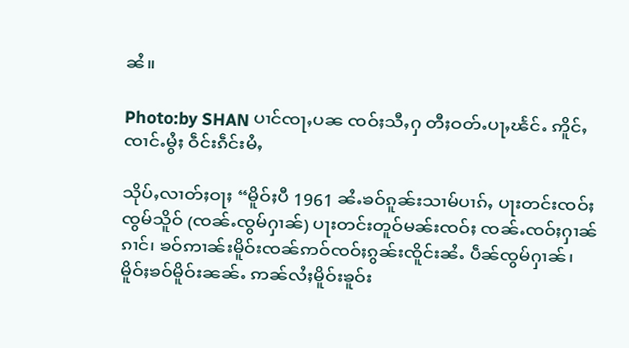ၼႆ။

Photo:by SHAN ပၢင်ၸႃႇပၼ ၸဝ်ႈသီႇႁ တီႈဝတ်ႉပႃႇၽႅင်ႉ ဢိူင်ႇၸၢင်ႉမွႆႈ ဝဵင်းၵဵင်းမႆႇ

သိုပ်ႇလၢတ်ႈဝႃႈ “မိူဝ်ႈပီ 1961 ၼႆႉၶဝ်ၵူၼ်းသၢမ်ပၢၵ်ႇ ပႃးတင်းၸဝ်ႈၸွမ်သိူဝ် (ၸၼ်ႉၸွမ်ႁၢၼ်) ပႃးတင်းတူဝ်မၼ်းၸဝ်ႈ ၸၼ်ႉၸဝ်ႈႁၢၼ်ၵၢင်၊ ၶဝ်ဢၢၼ်းမိူဝ်းၸၼ်ဢဝ်ၸဝ်ႈၵွၼ်းၸိူင်းၼႆႉ ပဵၼ်ၸွမ်ႁၢၼ်၊ မိူဝ်ႈၶဝ်မိူဝ်းၼၼ်ႉ ဢၼ်လႆႈမိူဝ်းၶူဝ်း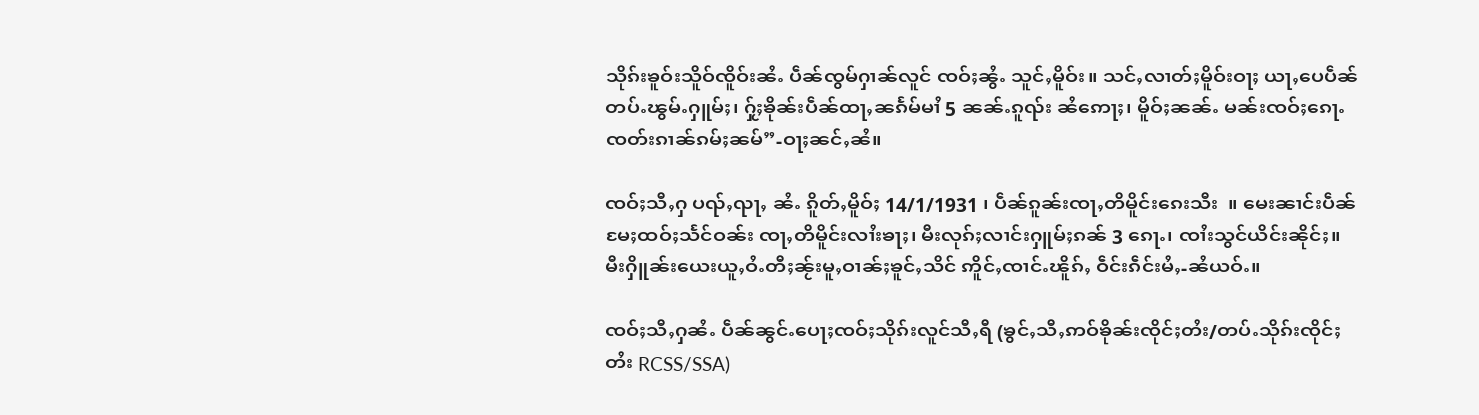သိုၵ်းၶူဝ်းသိူဝ်ၸိူဝ်းၼႆႉ ပဵၼ်ၸွမ်ႁၢၼ်လူင် ၸဝ်ႈၼွႆႉ သူင်ႇမိူဝ်း။ သင်ႇလၢတ်ႈမိူဝ်းဝႃႈ ယႃႇပေပဵၼ်တပ်ႉၽွမ်ႉႁူမ်ႈ၊ ႁႂ်ႈၶိုၼ်းပဵၼ်ထႃႇၼၵႅမ်မၢႆ 5 ၼၼ်ႉၵူၺ်း ၼႆဢေႃႈ၊ မိူဝ်ႈၼၼ်ႉ မၼ်းၸဝ်ႈၵေႃႉၸတ်းၵၢၼ်ၵမ်ႈၼမ်”-ဝႃႈၼင်ႇၼႆ။

ၸဝ်ႈသီႇႁ ပၺ်ႇၺႃႇ ၼႆႉ ၵိူတ်ႇမိူဝ်ႈ 14/1/1931 ၊ ပဵၼ်ၵူၼ်းၸႃႇတိမိူင်းၵေးသီး  ။ မေးၼၢင်းပဵၼ် မႄႈထဝ်ႈသႅင်ဝၼ်း ၸႃႇတိမိူင်းလၢႆးၶႃႈ၊ မီးလုၵ်ႈလၢင်းႁူမ်ႈၵၼ် 3 ၵေႃႉ၊ ၸၢႆးသွင်ယိင်းၼိုင်ႈ။ မီးႁိူၼ်းယေးယူႇဝႆႉတီႈၼႂ်းမူႇဝၢၼ်ႈၶူင်ႇသိင် ဢိူင်ႇၸၢင်ႉၽိူၵ်ႇ ဝဵင်းၵဵင်းမႆႇ-ၼႆယဝ်ႉ။

ၸဝ်ႈသီႇႁၼႆႉ ပဵၼ်ၼွင်ႉပေႃႈၸဝ်ႈသိုၵ်းလူင်သီႇရီ (ၶွင်ႇသီႇဢဝ်ၶိုၼ်းၸိုင်ႈတႆး/တပ်ႉသိုၵ်းၸိုင်ႈတႆး RCSS/SSA)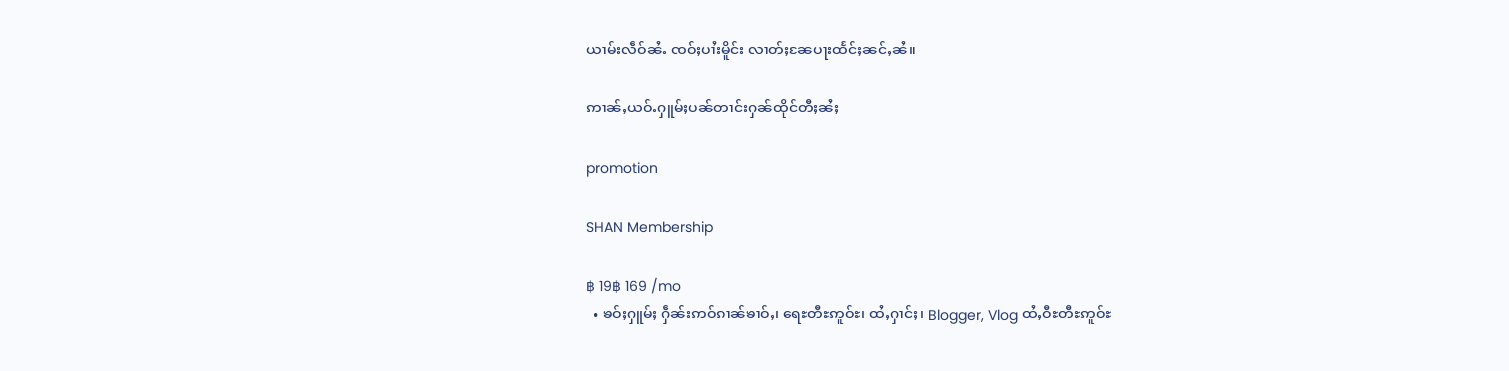ယၢမ်းလဵဝ်ၼႆႉ ၸဝ်ႈပၢႆးမိူင်း လၢတ်ႈၼႄပႃးထႅင်ႈၼင်ႇၼႆ။

ဢၢၼ်ႇယဝ်ႉႁူမ်ႈပၼ်တၢင်းႁၼ်ထိုင်တီႈၼႆႈ

promotion

SHAN Membership

฿ 19฿ 169 /mo
  • ၶဝ်ႈႁူမ်ႈ ႁဵၼ်းဢဝ်ၵၢၼ်ၶၢဝ်ႇ၊ ရေႊတီႊဢူဝ်ႊ၊ ထႆႇႁၢင်ႈ၊ Blogger, Vlog ထႆႇဝီႊတီႊဢူဝ်ႊ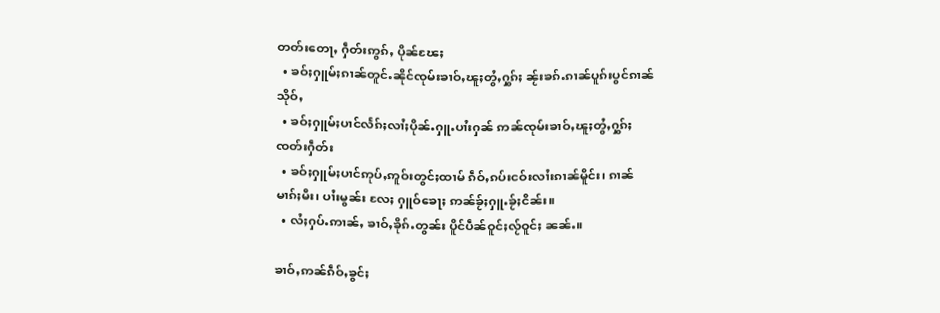တတ်းတေႃႇ ႁဵတ်းဢွၵ်ႇ ပိုၼ်ၽႄႈ
  • ၶဝ်ႈႁူမ်ႈၵၢၼ်တူင်ႉၼိုင်ၸုမ်းၶၢဝ်ႇၽူႈတွႆႇႁွၵ်ႈ ၼႂ်းၶၵ်ႉၵၢၼ်ပူၵ်းပွင်ၵၢၼ်သိုဝ်ႇ
  • ၶဝ်ႈႁူမ်ႈပၢင်လႅၵ်ႈလၢႆႈပိုၼ်ႉႁူႉပၢႆးႁၼ် ဢၼ်ၸုမ်းၶၢဝ်ႇၽူႈတွႆႇႁွၵ်ႈၸတ်းႁဵတ်း
  • ၶဝ်ႈႁူမ်ႈပၢင်ဢုပ်ႇဢူဝ်းတွင်ႈထၢမ် ၵဵဝ်ႇၵပ်းငဝ်းလၢႆးၵၢၼ်မိူင်း၊ ၵၢၼ်မၢၵ်ႈမီး၊ ပၢႆးမွၼ်း လႄႈ ႁူဝ်ၶေႃႈ ဢၼ်ၶႂ်ႈႁူႉၶႂ်ႈငိၼ်း။
  • လႆႈႁပ်ႉဢၢၼ်ႇ ၶၢဝ်ႇၶိုၵ်ႉတွၼ်း ပိူင်ပဵၼ်ဝူင်ႈလႂ်ဝူင်ႈ ၼၼ်ႉ။

ၶၢဝ်ႇဢၼ်ၵဵဝ်ႇၶွင်ႈ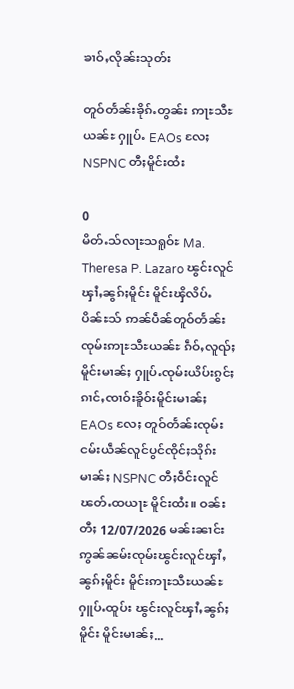ၶၢဝ်ႇလိုၼ်းသုတ်း

တူဝ်တႅၼ်းၶိုၵ်ႉတွၼ်း ဢႃႊသီႊယၼ်ႊ ႁူပ်ႉ EAOs လႄႈ NSPNC တီႈမိူင်းထႆး

0
မိတ်ႉသ်လႃႊသရူဝ်ႊ Ma. Theresa P. Lazaro ၽွင်းလူင်ၾၢႆႇၼွၵ်ႈမိူင်း မိူင်းၾိလိပ်ႉပိၼ်ႊသ် ဢၼ်ပဵၼ်တူဝ်တႅၼ်း ၸုမ်းဢႃႊသီႊယၼ်ႊ ၵဵဝ်ႇလူၺ်ႈမိူင်းမၢၼ်ႈ ႁူပ်ႉၸုမ်းယိပ်းၵွင်ႈၵၢင်ႇၸၢဝ်းၶိူဝ်းမိူင်းမၢၼ်ႈ EAOs လႄႈ တူဝ်တႅၼ်းၸုမ်းငမ်းယဵၼ်လူင်ပွင်ၸိုင်ႈသိုၵ်းမၢၼ်ႈ NSPNC တီႈဝဵင်းလူင် ၽတ်ႉထယႃႊ မိူင်းထႆး။ ဝၼ်းတီႈ 12/07/2026 မၼ်းၼၢင်းဢွၼ်ၼမ်းၸုမ်းၽွင်းလူင်ၾၢႆႇၼွၵ်ႈမိူင်း မိူင်းဢႃႊသီႊယၼ်ႊ ႁူပ်ႉထူပ်း ၽွင်းလူင်ၾၢႆႇၼွၵ်ႈမိူင်း မိူင်းမၢၼ်ႈ...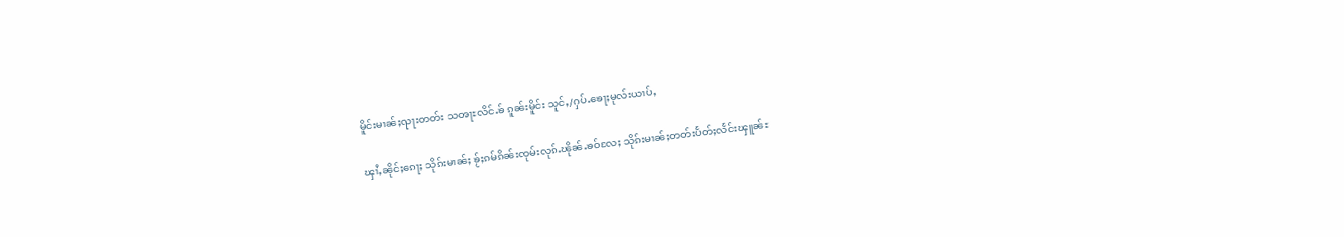မိူင်းမၢၼ်ႈၺႃးတတ်း သၻႃႊလိင်ႉၶ် ၵူၼ်းမိူင်း သူင်ႇ/ႁပ်ႉၶေႃႈမုလ်းယၢပ်ႇ

ၾၢႆႇၼိုင်ႈၵေႃႈ သိုၵ်းမၢၼ်ႈ ၶႂ်ႈၵမ်ၵိၼ်းၸုမ်းလုၵ်ႉၽိုၼ်ႉၶဝ်လႄႈ သိုၵ်းမၢၼ်ႈတတ်းပႅတ်ႈလႅင်းၾူၼ်ႊ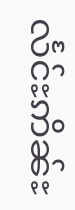လႅင်ႊဢိၼ်ႊ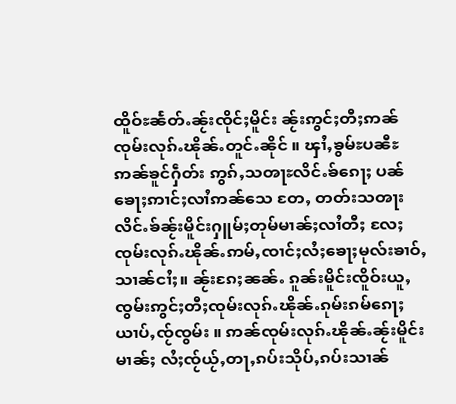ထိူဝ်ႊၼႅတ်ႉၼႂ်းၸိုင်ႈမိူင်း ၼႂ်းဢွင်ႈတီႈဢၼ်ၸုမ်းလုၵ်ႉၽိုၼ်ႉတူင်ႉၼိုင် ။ ၾၢႆႇၶွမ်ႊပၼီႊ ဢၼ်ၶူင်ႁဵတ်း ဢွၵ်ႇသၻႃႊလိင်ႉၶ်ၵေႃႈ ပၼ်ၶေႃႈဢၢင်ႈလၢႆဢၼ်သေ တႄႇ တတ်းသၻႃးလိင်ႉၶ်ၼႂ်းမိူင်းႁူမ်ႈတုမ်မၢၼ်ႈလၢႆတီႈ လႄႈ ၸုမ်းလုၵ်ႉၽိုၼ်ႉဢမ်ႇၸၢင်ႈလႆႈၶေႃႈမုလ်းၶၢဝ်ႇသၢၼ်ငၢႆႈ။ ၼႂ်းၵႄႈၼၼ်ႉ ၵူၼ်းမိူင်းၸိူဝ်းယူႇၸွမ်းဢွင်ႈတီႈၸုမ်းလုၵ်ႉၽိုၼ်ႉၵုမ်းၵမ်ၵေႃႈ ယၢပ်ႇၸႂ်ၸွမ်း ။ ဢၼ်ၸုမ်းလုၵ်ႉၽိုၼ်ႉၼႂ်းမိူင်းမၢၼ်ႈ လႆႈၸႂ်ယႂ်ႇတႃႇၵပ်းသိုပ်ႇၵပ်းသၢၼ်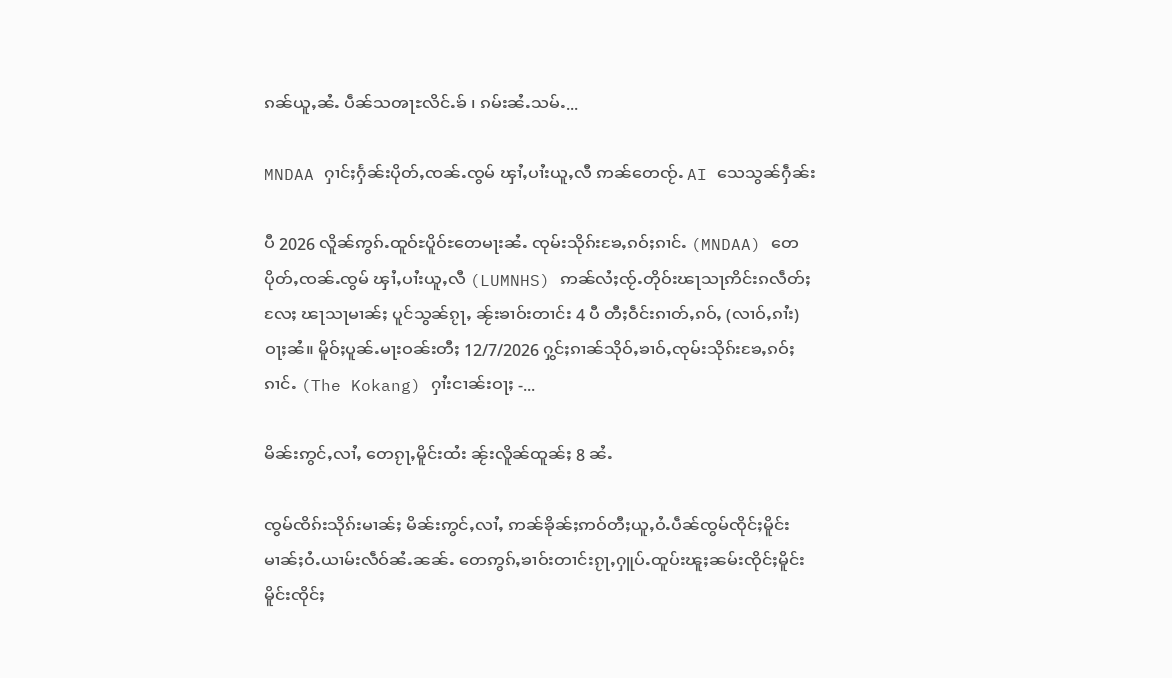ၵၼ်ယူႇၼႆႉ ပဵၼ်သၻႃႊလိင်ႉၶ် ၊ ၵမ်းၼႆႉသမ်ႉ...

MNDAA ႁၢင်ႈႁႅၼ်းပိုတ်ႇၸၼ်ႉၸွမ် ၾၢႆႇပၢႆးယူႇလီ ဢၼ်တေၸႂ်ႉ AI သေသွၼ်ႁဵၼ်း

ပီ 2026 လိူၼ်ဢွၵ်ႉထူဝ်ႊပိူဝ်ႊတေမႃးၼႆႉ ၸုမ်းသိုၵ်းၶႄႇၵဝ်ႈၵၢင်ႉ (MNDAA) တေပိုတ်ႇၸၼ်ႉၸွမ် ၾၢႆႇပၢႆးယူႇလီ (LUMNHS) ဢၼ်လႆႈၸႂ်ႉတိုဝ်းၽႃသႃဢိင်းၵလဵတ်ႈ လႄႈ ၽႃသႃမၢၼ်ႈ ပူင်သွၼ်ၵႂႃႇ ၼႂ်းၶၢဝ်းတၢင်း 4 ပီ တီႈဝဵင်းၵၢတ်ႇၵဝ်ႇ (လၢဝ်ႇၵၢႆး) ဝႃႈၼႆ။ မိူဝ်ႈပူၼ်ႉမႃးဝၼ်းတီႈ 12/7/2026 ႁွင်ႈၵၢၼ်သိုဝ်ႇၶၢဝ်ႇၸုမ်းသိုၵ်းၶႄႇၵဝ်ႈၵၢင်ႉ (The Kokang) ႁၢႆးငၢၼ်းဝႃႈ -...

မိၼ်းဢွင်ႇလၢႆႇ တေၵႂႃႇမိူင်းထႆး ၼႂ်းလိူၼ်ထူၼ်ႈ 8 ၼႆႉ

ၸွမ်ၸိၵ်းသိုၵ်းမၢၼ်ႈ မိၼ်းဢွင်ႇလၢႆႇ ဢၼ်ၶိုၼ်ႈဢဝ်တီႈယူႇဝႆႉပဵၼ်ၸွမ်ၸိုင်ႈမိူင်းမၢၼ်ႈဝႆႉယၢမ်းလဵဝ်ၼႆႉၼၼ်ႉ တေဢွၵ်ႇၶၢဝ်းတၢင်းၵႂႃႇႁူပ်ႉထူပ်းၽူႈၼမ်းၸိုင်ႈမိူင်း မိူင်းၸိုင်ႈ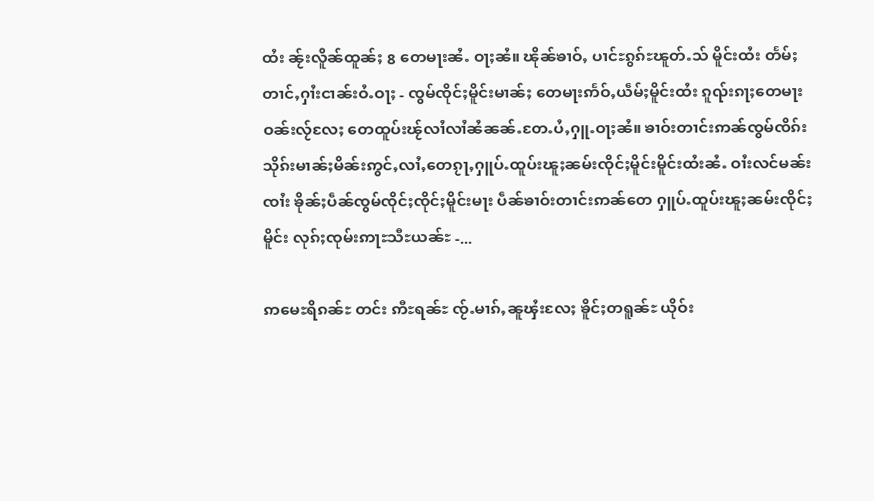ထႆး ၼႂ်းလိူၼ်ထူၼ်ႈ 8 တေမႃးၼႆႉ ဝႃႈၼႆ။ ၽိုၼ်ၶၢဝ်ႇ ပၢင်ႊၵွၵ်ႊၽူတ်ႉသ် မိူင်းထႆး တႅမ်ႈတၢင်ႇႁၢႆးငၢၼ်းဝႆႉဝႃႈ - ၸွမ်ၸိုင်ႈမိူင်းမၢၼ်ႈ တေမႃးဢႅဝ်ႇယဵမ်ႈမိူင်းထႆး ၵူၺ်းၵႃႈတေမႃးဝၼ်းလႂ်လႄႈ တေထူပ်းၽႂ်လၢႆလၢႆၼႆၼၼ်ႉတႄႉပႆႇႁူႉဝႃႈၼႆ။ ၶၢဝ်းတၢင်းဢၼ်ၸွမ်ၸိၵ်းသိုၵ်းမၢၼ်ႈမိၼ်းဢွင်ႇလၢႆႇတေၵႂႃႇႁူပ်ႉထူပ်းၽူႈၼမ်းၸိုင်ႈမိူင်းမိူင်းထႆးၼႆႉ ဝၢႆးလင်မၼ်းၸၢႆး ၶိုၼ်ႈပဵၼ်ၸွမ်ၸိုင်ႈၸိုင်ႈမိူင်းမႃး ပဵၼ်ၶၢဝ်းတၢင်းဢၼ်တေ ႁူပ်ႉထူပ်းၽူႈၼမ်းၸိုင်ႈမိူင်း လုၵ်ႈၸုမ်းဢႃႊသီႊယၼ်ႊ -...

ဢမေႊရိၵၼ်ႊ တင်း ဢီႊရၼ်ႊ ၸႂ်ႉမၢၵ်ႇၼူၾႆးလႄႈ ၶိူင်ႈတရူၼ်ႊ ယိုဝ်း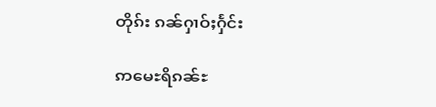တိုၵ်း ၵၼ်ႁၢဝ်ႈႁႅင်း

ဢမေႊရိၵၼ်ႊ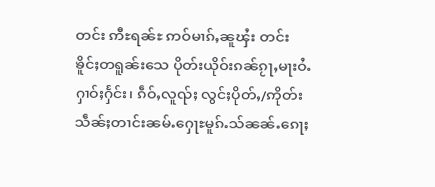တင်း ဢီႊရၼ်ႊ ဢဝ်မၢၵ်ႇၼူၾႆး တင်း ၶိူင်ႈတရူၼ်းသေ ပိုတ်းယိုဝ်းၵၼ်ၵႂႃႇမႃးဝႆႉ ႁၢဝ်ႈႁႅင်း၊ ၵဵဝ်ႇလူၺ်ႈ လွင်ႈပိုတ်ႇ/ဢိုတ်း သဵၼ်ႈတၢင်းၼမ်ႉႁေႃႊမူၵ်ႉသ်ၼၼ်ႉၵေႃႈ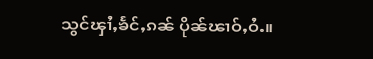သွင်ၾၢႆႇၶႅင်ႇၵၼ် ပိုၼ်ၽၢဝ်ႇဝႆႉ။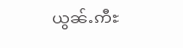ယွၼ်ႉဢီႊ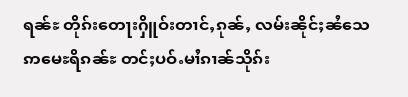ရၼ်ႊ တိုၵ်းတေႃးႁိူဝ်းတၢင်ႇၵုၼ်ႇ လမ်းၼိုင်ႈၼႆသေ ဢမေႊရိၵၼ်ႊ တင်ႈပဝ်ႉမၢႆၵၢၼ်သိုၵ်း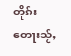တိုၵ်းတေႃးသႂ်ႇ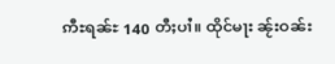ဢီႊရၼ်ႊ 140 တီႈပၢႆ။ ထိုင်မႃး ၼႂ်းဝၼ်း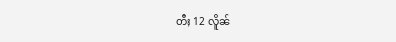တီႈ 12 လိူၼ်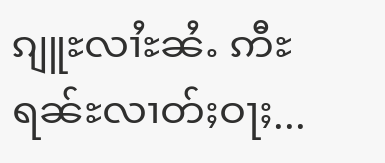ၵျူႊလၢႆႊၼႆႉ ဢီႊရၼ်ႊလၢတ်ႈဝႃႈ...